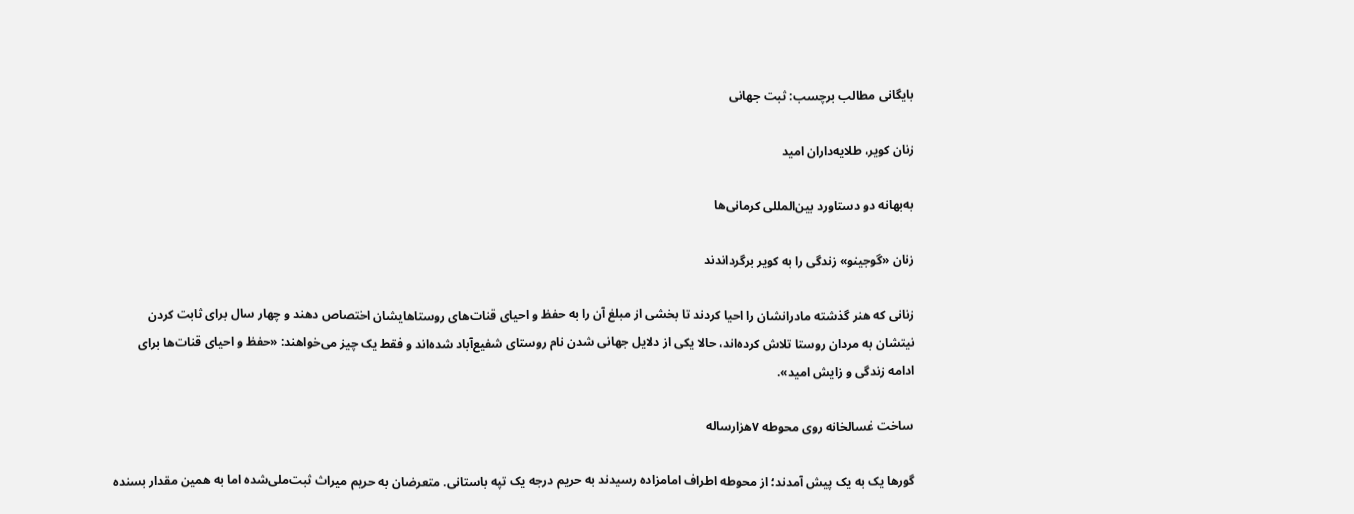بایگانی مطالب برچسب: ثبت جهانی

زنان کویر، طلایه‌داران امید

به‌بهانه دو دستاورد بین‌المللی کرمانی‌ها

زنان «گوجینو» زندگی را به کویر برگرداندند

زنانی که هنر گذشته مادرانشان را احیا کردند تا بخشی از مبلغ آن را به حفظ و احیای قنات‌های روستاهایشان اختصاص دهند و چهار سال برای ثابت کردن نیتشان به مردان روستا تلاش کرده‌اند، حالا یکی از دلایل جهانی شدن نام روستای شفیع‌آباد شده‌اند و فقط یک چیز می‌خواهند: «حفظ و احیای قنات‌ها برای ادامه زندگی و زایش امید».

ساخت غسالخانه روی محوطه‌ ۷هزارساله

گورها یک به یک پیش آمدند؛ از محوطه اطراف امامزاده رسیدند به حریم درجه یک تپه باستانی. متعرضان به حریم میراث ثبت‌ملی‌شده اما به همین مقدار بسنده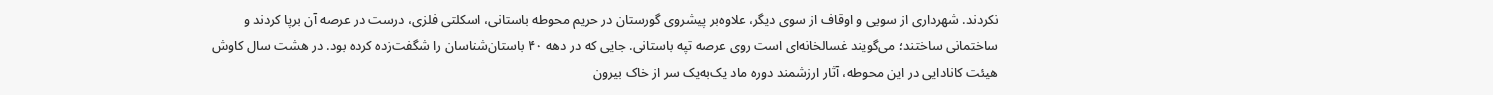نکردند. شهرداری از سویی و اوقاف از سوی دیگر، علاوه‌بر پیشروی گورستان در حریم محوطه باستانی، اسکلتی فلزی، درست در عرصه آن برپا کردند و ساختمانی ساختند؛ می‌گویند غسالخانه‌ای است روی عرصه تپه باستانی. جایی که در دهه ۴۰ باستان‌شناسان را شگفت‌زده کرده بود. در هشت سال کاوش هیئت کانادایی در این محوطه، آثار ارزشمند دوره ماد یک‌به‌یک سر از خاک بیرون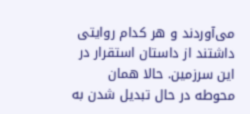می‌آوردند و هر کدام روایتی داشتند از داستان استقرار در این سرزمین. حالا همان محوطه در حال تبدیل شدن به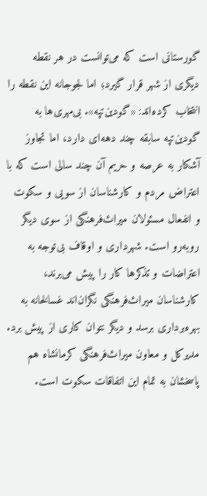گورستانی است که می‌توانست در هر نقطه دیگری از شهر قرار گیرد؛ اما لجوجانه این نقطه را انتخاب کرده‌اند: «گودین‌تپه». بی‌مهری‌ها به گودین‌تپه سابقه چند دهه‌ای دارد، اما تجاوز آشکار به عرصه و حریم آن چند سالی است که با اعتراض مردم و کارشناسان از سویی و سکوت و انفعال مسئولان میراث‌فرهنگی از سوی دیگر روبه‌رو است. شهرداری و اوقاف بی‌توجه به اعتراضات و تذکرها کار را پیش می‌برند، کارشناسان میراث‌فرهنگی نگران‌اند غسالخانه به بهره‌برداری برسد و دیگر نتوان کاری از پیش برد. مدیرکل و معاون میراث‌فرهنگی کرمانشاه هم پاسخشان به تمام این اتفاقات سکوت است.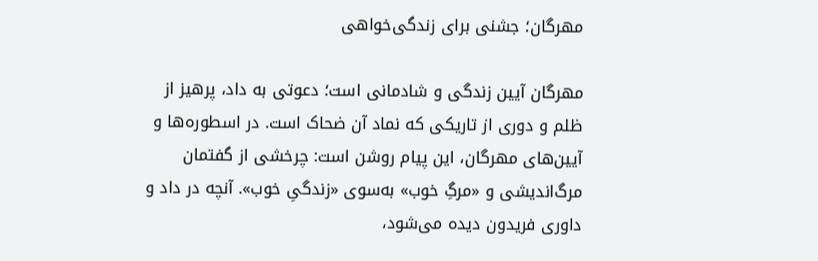مهرگان؛ جشنی برای زندگی‌خواهی

مهرگان آیین زندگی و شادمانی است؛ دعوتی به داد، پرهیز از ظلم و دوری از تاریکی که نماد آن ضحاک است. در اسطوره‌ها و آیین‌های مهرگان، این پیام روشن است: چرخشی از گفتمان مرگ‌اندیشی و «مرگِ خوب» به‌سوی «زندگیِ خوب». آنچه در داد و داوری فریدون دیده می‌شود،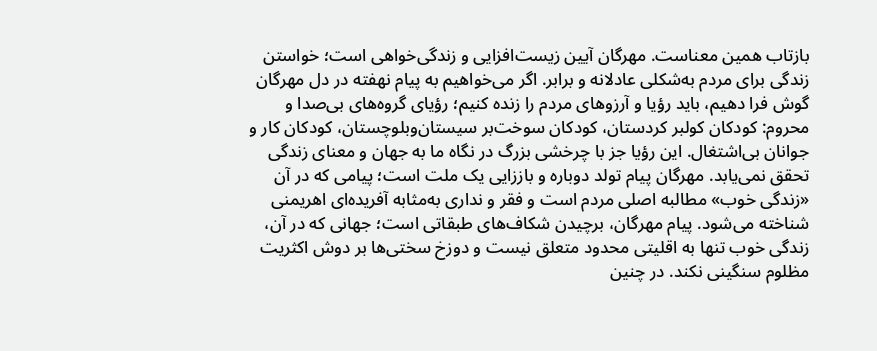بازتاب همین معناست. مهرگان آیین زیست‌افزایی و زندگی‌خواهی است؛ خواستن زندگی برای مردم به‌شکلی عادلانه و برابر. اگر می‌خواهیم به پیام نهفته در دل مهرگان گوش فرا دهیم، باید رؤیا و آرزوهای مردم را زنده کنیم؛ رؤیای گروه‌های بی‌صدا و محروم: کودکان کولبر کردستان، کودکان سوخت‌بر سیستان‌وبلوچستان، کودکان کار و جوانان بی‌اشتغال. این رؤیا جز با چرخشی بزرگ در نگاه ما به جهان و معنای زندگی تحقق نمی‌یابد. مهرگان پیام تولد دوباره و باززایی یک ملت است؛ پیامی که در آن «زندگی خوب» مطالبه اصلی مردم است و فقر و نداری به‌مثابه آفریده‌ای اهریمنی شناخته می‌شود. پیام مهرگان، برچیدن شکاف‌های طبقاتی است؛ جهانی که در آن، زندگی خوب تنها به اقلیتی محدود متعلق نیست و دوزخ سختی‌ها بر دوش اکثریت مظلوم سنگینی نکند. در چنین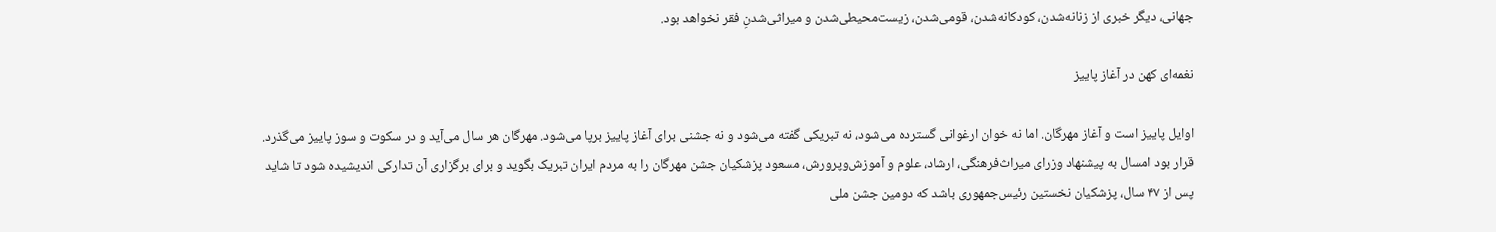جهانی، دیگر خبری از زنانه‌شدن، کودکانه‌شدن، قومی‌شدن، زیست‌محیطی‌شدن و میراثی‌شدنِ فقر نخواهد بود.

نغمه‌ای کهن در آغاز پاییز

اوایل پاییز است و آغاز مهرگان. اما نه خوان ارغوانی گسترده می‌شود، نه تبریکی گفته می‌شود و نه جشنی برای آغاز پاییز برپا می‌شود. مهرگان هر سال می‌آید و در سکوت و سوز پاییز می‌گذرد. قرار بود امسال به پیشنهاد وزرای میراث‌فرهنگی، ارشاد، علوم و آموزش‌وپرورش، مسعود پزشکیان جشن مهرگان را به مردم ایران تبریک بگوید و برای برگزاری آن تدارکی اندیشیده شود تا شاید پس از ۴۷ سال، پزشکیان نخستین رئیس‌جمهوری باشد که دومین جشن ملی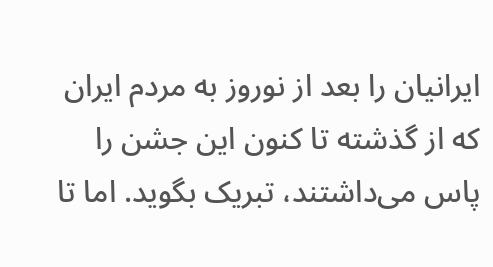ایرانیان را بعد از نوروز به مردم ایران که از گذشته تا کنون این جشن را پاس می‌داشتند، تبریک بگوید. اما تا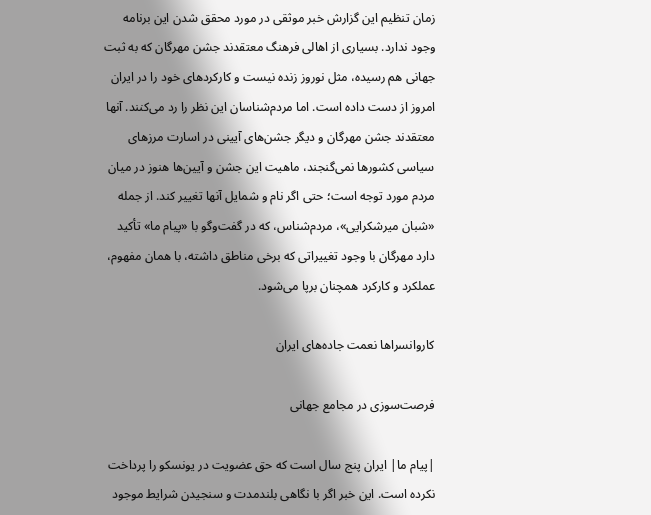زمان تنظیم این گزارش خبر موثقی در مورد محقق شدن این برنامه وجود ندارد. بسیاری از اهالی فرهنگ معتقدند جشن مهرگان که به ثبت جهانی هم رسیده، مثل نوروز زنده نیست و کارکردهای خود را در ایران امروز از دست داده است. اما مردم‌شناسان این نظر را رد می‌کنند. آنها معتقدند جشن‌ مهرگان و دیگر جشن‌های آیینی در اسارت مرزهای سیاسی کشورها نمی‌گنجند، ماهیت این جشن‌ و آیین‌ها هنوز در میان مردم مورد توجه است؛ حتی اگر نام و شمایل آنها تغییر کند. از جمله «شبان میرشکرایی»، مردم‌شناس، که در گفت‌وگو با «پیام ما» تأکید دارد مهرگان با وجود تغییراتی که برخی مناطق داشته، با همان مفهوم، عملکرد و کارکرد همچنان برپا می‌شود.

کاروانسراها نعمت جاده‌های ایران

فرصت‌سوزی‌ در مجامع جهانی

|پیام ما| ایران پنج سال است که حق عضویت در یونسکو را پرداخت نکرده است. این خبر اگر با نگاهی بلندمدت و سنجیدن شرایط موجود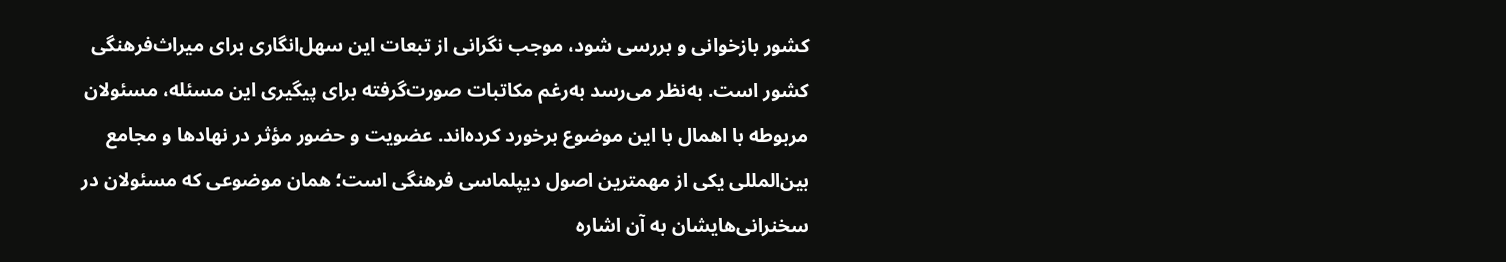کشور بازخوانی و بررسی شود، موجب نگرانی از تبعات این سهل‌انگاری برای میراث‌فرهنگی کشور است. به‌نظر می‌رسد به‌رغم مکاتبات صورت‌گرفته برای پیگیری این مسئله، مسئولان مربوطه با اهمال با این موضوع برخورد کرده‌اند. عضویت و حضور مؤثر در نهادها و مجامع بین‌المللی یکی از مهمترین اصول دیپلماسی فرهنگی است؛ همان موضوعی که مسئولان در سخنرانی‌هایشان به آن اشاره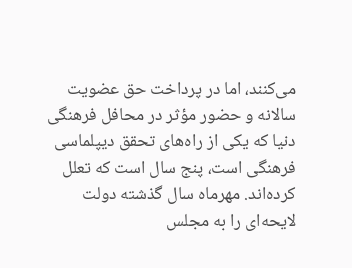می‌کنند، اما در پرداخت حق عضویت سالانه و حضور مؤثر در محافل فرهنگی دنیا که یکی از راه‌های تحقق دیپلماسی فرهنگی است، پنج سال است که تعلل کرده‌اند. مهرماه سال گذشته دولت لایحه‌ای را به مجلس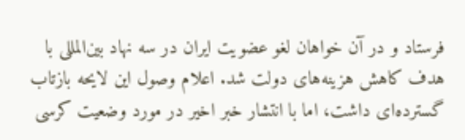فرستاد و در آن خواهان لغو عضویت ایران در سه نهاد بین‌المللی با هدف کاهش هزینه‌های دولت شد. اعلام وصول این لایحه بازتاب گسترده‌ای داشت، اما با انتشار خبر اخیر در مورد وضعیت کرسی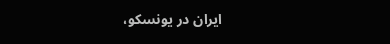ایران در یونسکو،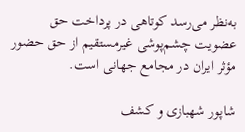به‌نظر می‌رسد کوتاهی در پرداخت حق عضویت چشم‌پوشی غیرمستقیم از حق حضور مؤثر ایران در مجامع جهانی است.

شاپور شهبازی و کشف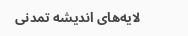لایه‌های اندیشه تمدنی